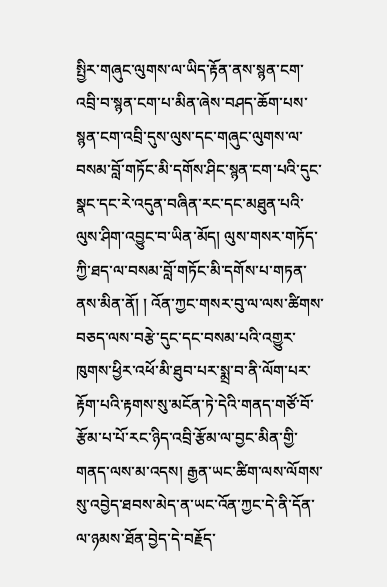སྤྱིར་གཞུང་ལུགས་ལ་ཡིད་རྟོན་ནས་སྙན་ངག་འབྲི་བ་སྙན་ངག་པ་མིན་ཞེས་བཤད་ཆོག་པས་སྙན་ངག་འབྲི་དུས་ལུས་དང་གཞུང་ལུགས་ལ་བསམ་བློ་གཏོང་མི་དགོས་ཤིང་སྙན་ངག་པའི་དུང་སྣང་དང་རེ་འདུན་བཞིན་རང་དང་མཐུན་པའི་ལུས་ཤིག་འབྱུང་བ་ཡིན་མོད། ལུས་གསར་གཏོད་ཀྱི་ཐད་ལ་བསམ་བློ་གཏོང་མི་དགོས་པ་གཏན་ནས་མིན་ནོ། ། འོན་ཀྱང་གསར་བུ་ལ་ལས་ཚིགས་བཅད་ལས་བརྩེ་དུང་དང་བསམ་པའི་འགྱུར་ཁུགས་ཕྱིར་འཕོ་མི་ཐུབ་པར་སྨྲ་བ་ནི་ལོག་པར་རྟོག་པའི་རྟགས་སུ་མངོན་ཏེ་དེའི་གནད་གཙོ་བོ་རྩོམ་པ་པོ་རང་ཉིད་འབྲི་རྩོམ་ལ་བྱང་མིན་གྱི་གནད་ལས་མ་འདས། རྒྱན་ཡང་ཚིག་ལས་ལོགས་སུ་འབྱེད་ཐབས་མེད་ན་ཡང་འོན་ཀྱང་དེ་ནི་དོན་ལ་ཉམས་ཐོན་བྱེད་དེ་བརྗོད་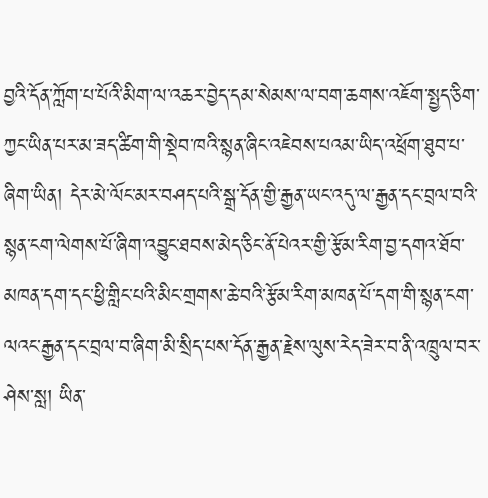བྱའི་དོན་ཀློག་པ་པོའི་མིག་ལ་འཆར་བྱེད་དམ་སེམས་ལ་བག་ཆགས་འཇོག་སྤྱད་ཅིག་ཀྱང་ཡིན་པར་མ་ཟད་ཚིག་གི་སྡེབ་ཁའི་སྙན་ཞིང་འཇེབས་པའམ་ཡིད་འཕྲོག་ཐུབ་པ་ཞིག་ཡིན། དེར་མེ་ལོང་མར་བཤད་པའི་སྒྲ་དོན་གྱི་རྒྱན་ཡང་འདུ་ལ་རྒྱན་དང་བྲལ་བའི་སྙན་ངག་ལེགས་པོ་ཞིག་འབྱུང་ཐབས་མེད་ཅིང་ནོ་པེའར་གྱི་རྩོམ་རིག་བྱ་དགའ་ཐོབ་མཁན་དག་དང་ཕྱི་གླིང་པའི་མིང་གྲགས་ཆེ་བའི་རྩོམ་རིག་མཁན་པོ་དག་གི་སྙན་ངག་ལའང་རྒྱན་དང་བྲལ་བ་ཞིག་མི་སྲིད་པས་དོན་རྒྱན་རྗེས་ལུས་རེད་ཟེར་བ་ནི་འཁྲུལ་བར་ཤེས་སླ། ཡིན་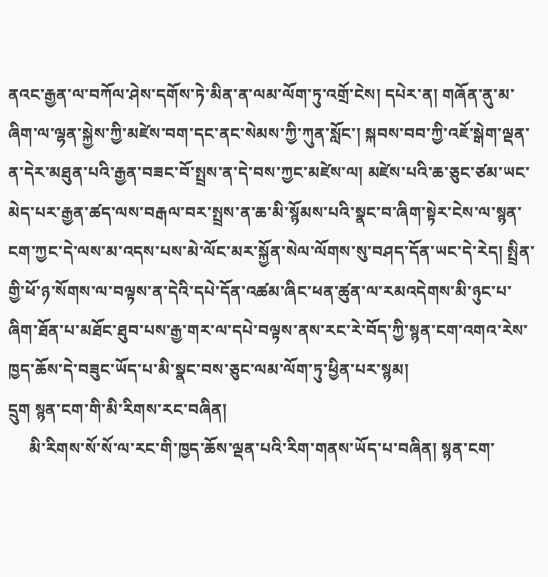ནའང་རྒྱན་ལ་བཀོལ་ཤེས་དགོས་ཏེ་མིན་ན་ལམ་ལོག་ཏུ་འགྲོ་ངེས། དཔེར་ན། གཞོན་ནུ་མ་ཞིག་ལ་ལྷན་སྐྱེས་ཀྱི་མཛེས་བག་དང་ནང་སེམས་ཀྱི་ཀུན་སློང་། སྐབས་བབ་ཀྱི་འཇོ་སྒེག་ལྡན་ན་དེར་མཐུན་པའི་རྒྱན་བཟང་བོ་སྤྲས་ན་དེ་བས་ཀྱང་མཛེས་ལ། མཛེས་པའི་ཆ་ཅུང་ཙམ་ཡང་མེད་པར་རྒྱན་ཚད་ལས་བརྒལ་བར་སྤྲས་ན་ཆ་མི་སྙོམས་པའི་སྣང་བ་ཞིག་སྟེར་ངེས་ལ་སྙན་ངག་ཀྱང་དེ་ལས་མ་འདས་པས་མེ་ལོང་མར་སྐྱོན་སེལ་ལོགས་སུ་བཤད་དོན་ཡང་དེ་རེད། སྤྲིན་གྱི་ཕོ་ཉ་སོགས་ལ་བལྟས་ན་དེའི་དཔེ་དོན་འཚམ་ཞིང་ཕན་ཚུན་ལ་རམའདེགས་མི་ཉུང་པ་ཞིག་ཐོན་པ་མཐོང་ཐུབ་པས་རྒྱ་གར་ལ་དཔེ་བལྟས་ནས་རང་རེ་བོད་ཀྱི་སྙན་ངག་འགའ་རེས་ཁྱད་ཆོས་དེ་བཟུང་ཡོད་པ་མི་སྣང་བས་ཅུང་ལམ་ལོག་ཏུ་ཕྱིན་པར་སྙམ།
དྲུག སྙན་ངག་གི་མི་རིགས་རང་བཞིན།
     མི་རིགས་སོ་སོ་ལ་རང་གི་ཁྱད་ཆོས་ལྡན་པའི་རིག་གནས་ཡོད་པ་བཞིན། སྙན་ངག་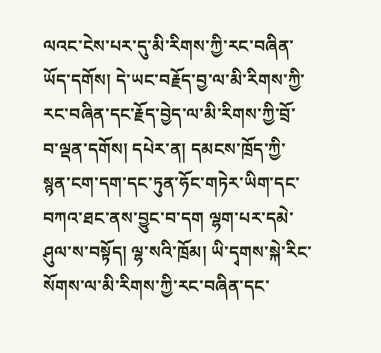ལའང་ངེས་པར་དུ་མི་རིགས་ཀྱི་རང་བཞིན་ཡོད་དགོས། དེ་ཡང་བརྗོད་བྱ་ལ་མི་རིགས་ཀྱི་རང་བཞིན་དང་རྗོད་བྱེད་ལ་མི་རིགས་ཀྱི་བྲོ་བ་ལྡན་དགོས། དཔེར་ན། དམངས་ཁྲོད་ཀྱི་སྙན་ངག་དག་དང་ཏུན་ཧོང་གཏེར་ཡིག་དང་བཀའ་ཐང་ནས་བྱུང་བ་དག ལྷག་པར་དམེ་ཤུལ་ས་བསྟོད། ལྷ་སའི་ཁྲོམ། ཡི་དྭགས་སྐེ་རིང་སོགས་ལ་མི་རིགས་ཀྱི་རང་བཞིན་དང་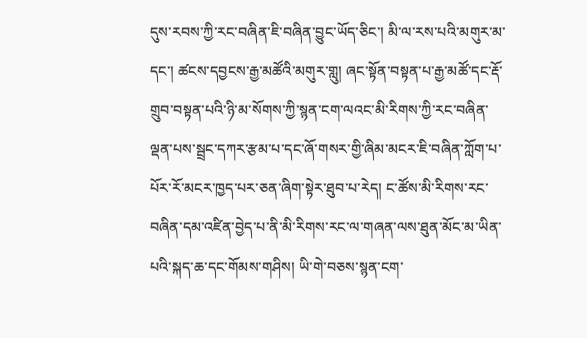དུས་རབས་ཀྱི་རང་བཞིན་ཇི་བཞིན་བྱུང་ཡོད་ཅིང་། མི་ལ་རས་པའི་མགུར་མ་དང་། ཚངས་དབྱངས་རྒྱ་མཚོའི་མགུར་གླུ། ཞང་སྟོན་བསྟན་པ་རྒྱ་མཚོ་དང་རྡོ་གྲུབ་བསྟན་པའི་ཉི་མ་སོགས་ཀྱི་སྙན་ངག་ལའང་མི་རིགས་ཀྱི་རང་བཞིན་ལྡན་པས་སྦྲང་དཀར་རྩམ་པ་དང་ཞོ་གསར་གྱི་ཞིམ་མངར་ཇི་བཞིན་ཀློག་པ་པོར་རོ་མངར་ཁྱད་པར་ཅན་ཞིག་སྟེར་ཐུབ་པ་རེད། ང་ཚོས་མི་རིགས་རང་བཞིན་དམ་འཛིན་བྱེད་པ་ནི་མི་རིགས་རང་ལ་གཞན་ལས་ཐུན་མོང་མ་ཡིན་པའི་སྐད་ཆ་དང་གོམས་གཤིས། ཡི་གེ་བཅས་སྙན་ངག་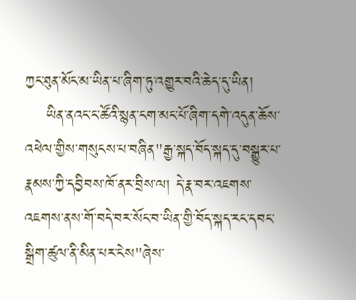ཀྱང་ཐུན་མོང་མ་ཡིན་པ་ཞིག་ཏུ་འགྱུར་བའི་ཆེད་དུ་ཡིན།
    ཡིན་ནའང་ང་ཚོའི་སྙན་ངག་མང་པོ་ཞིག་དགེ་འདུན་ཆོས་འཕེལ་གྱིས་གསུངས་པ་བཞིན"རྒྱ་སྐད་བོད་སྐད་དུ་བསྒྱུར་པ་རྣམས་ཀྱི་དབྱིབས་ཁོ་ནར་བྲིས་ལ། དེ་རྣ་བར་འཇགས་འཇགས་ནས་གོ་བདེ་བར་སོང་བ་ཡིན་གྱི་བོད་སྐད་རང་དབང་སྒྲིག་ཚུལ་ནི་མིན་པར་ངེས"ཞེས་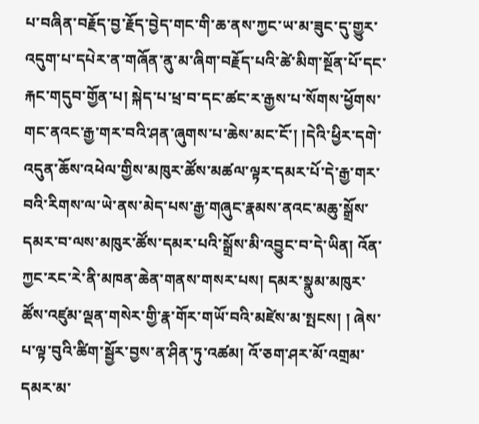པ་བཞིན་བརྗོད་བྱ་རྗོད་བྱེད་གང་གི་ཆ་ནས་ཀྱང་ཡ་མ་ཟུང་དུ་གྱུར་འདུག་པ་དཔེར་ན་གཞོན་ནུ་མ་ཞིག་བརྗོད་པའི་ཚེ་མིག་སྔོན་པོ་དང་རྐང་གདུབ་གྱོན་པ། སྐེད་པ་ཕྲ་བ་དང་ཚང་ར་རྒྱས་པ་སོགས་ཕྱོགས་གང་ནའང་རྒྱ་གར་བའི་ཤན་ཞུགས་པ་ཆེས་མང་ངོ་། །དེའི་ཕྱིར་དགེ་འདུན་ཆོས་འཕེལ་གྱིས་མཁུར་ཚོས་མཚལ་ལྟར་དམར་པོ་དེ་རྒྱ་གར་བའི་རིགས་ལ་ཡེ་ནས་མེད་པས་རྒྱ་གཞུང་རྣམས་ནའང་མཆུ་སྒྲོས་དམར་བ་ལས་མཁུར་ཚོས་དམར་པའི་སྒྲོས་མི་འབྱུང་བ་དེ་ཡིན། འོན་ཀྱང་རང་རེ་ནི་མཁན་ཆེན་གནས་གསར་པས། དམར་སྣུམ་མཁུར་ཚོས་འཛུམ་ལྡན་གསེར་གྱི་རྣ་གོར་གཡོ་བའི་མཛེས་མ་སྤངས། ། ཞེས་པ་ལྟ་བུའི་ཚིག་སྦྱོར་བྱས་ན་ཤིན་ཏུ་འཚམ། འོ་ཅག་ཤར་མོ་འགྲམ་དམར་མ་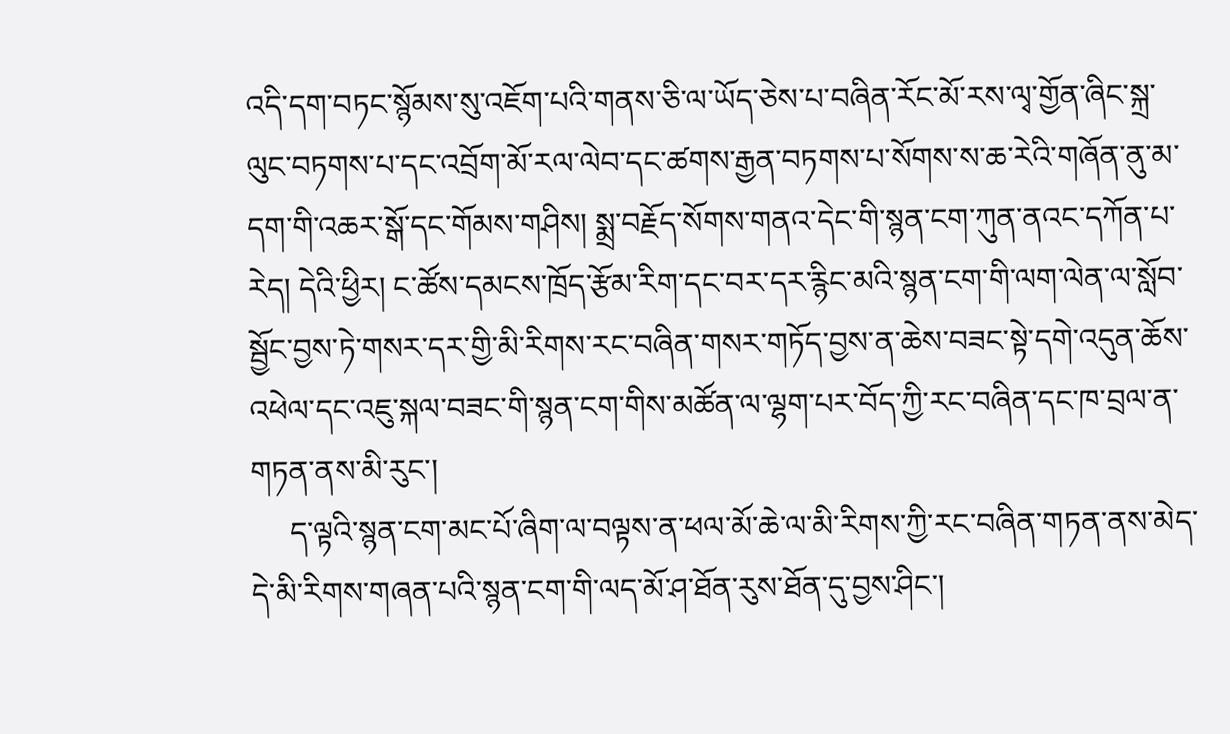འདི་དག་བཏང་སྙོམས་སུ་འཇོག་པའི་གནས་ཅི་ལ་ཡོད་ཅེས་པ་བཞིན་རོང་མོ་རས་ལྭ་གྱོན་ཞིང་སྐྲ་ལུང་བཏགས་པ་དང་འབྲོག་མོ་རལ་ལེབ་དང་ཚགས་རྒྱན་བཏགས་པ་སོགས་ས་ཆ་རེའི་གཞོན་ནུ་མ་དག་གི་འཆར་སྒོ་དང་གོམས་གཤིས། སྨྲ་བརྗོད་སོགས་གནའ་དེང་གི་སྙན་ངག་ཀུན་ནའང་དཀོན་པ་རེད། དེའི་ཕྱིར། ང་ཚོས་དམངས་ཁྲོད་རྩོམ་རིག་དང་བར་དར་རྙིང་མའི་སྙན་ངག་གི་ལག་ལེན་ལ་སློབ་སྦྱོང་བྱས་ཏེ་གསར་དར་གྱི་མི་རིགས་རང་བཞིན་གསར་གཏོད་བྱས་ན་ཆེས་བཟང་སྟེ་དགེ་འདུན་ཆོས་འཕེལ་དང་འཇུ་སྐལ་བཟང་གི་སྙན་ངག་གིས་མཚོན་ལ་ལྷག་པར་བོད་ཀྱི་རང་བཞིན་དང་ཁ་བྲལ་ན་གཏན་ནས་མི་རུང་།
     ད་ལྟའི་སྙན་ངག་མང་པོ་ཞིག་ལ་བལྟས་ན་ཕལ་མོ་ཆེ་ལ་མི་རིགས་ཀྱི་རང་བཞིན་གཏན་ནས་མེད་དེ་མི་རིགས་གཞན་པའི་སྙན་ངག་གི་ལད་མོ་ཤ་ཐོན་རུས་ཐོན་དུ་བྱས་ཤིང་།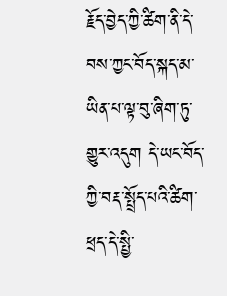རྗོད་བྱེད་ཀྱི་ཚིག་ནི་དེ་བས་ཀྱང་བོད་སྐད་མ་ཡིན་པ་ལྟ་བུ་ཞིག་ཏུ་གྱུར་འདུག དེ་ཡང་བོད་ཀྱི་བརྡ་སྤྲོད་པའི་ཚིག་ཕྲད་དེ་སྤྱི་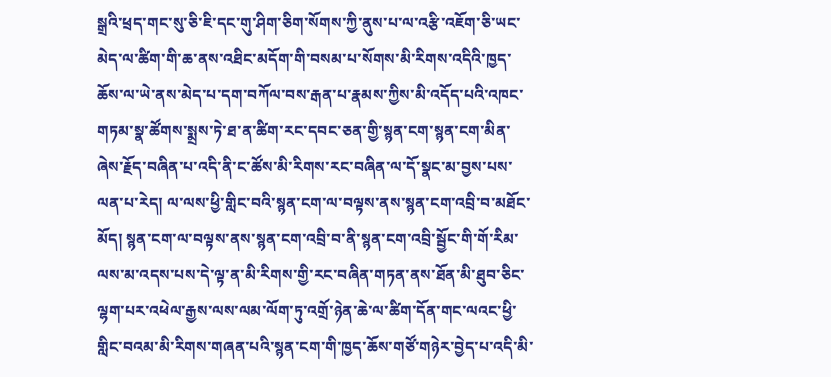སྒྲའི་ཕྲད་གང་སུ་ཅི་ཇི་དང་གུ་ཤིག་ཅིག་སོགས་ཀྱི་ནུས་པ་ལ་འརྩི་འཇོག་ཅི་ཡང་མེད་ལ་ཚིག་གི་ཆ་ནས་འཐིང་མདོག་གི་བསམ་པ་སོགས་མི་རིགས་འདིའི་ཁྱད་ཆོས་ལ་ཡེ་ནས་མེད་པ་དག་བཀོལ་བས་རྒན་པ་རྣམས་ཀྱིས་མི་འདོད་པའི་འཁང་གཏམ་སྣ་ཚོགས་སྨྲས་ཏེ་ཐ་ན་ཚིག་རང་དབང་ཅན་གྱི་སྙན་ངག་སྙན་ངག་མིན་ཞེས་རྗོད་བཞིན་པ་འདི་ནི་ང་ཚོས་མི་རིགས་རང་བཞིན་ལ་དོ་སྣང་མ་བྱས་པས་ལན་པ་རེད། ལ་ལས་ཕྱི་གླིང་བའི་སྙན་ངག་ལ་བལྟས་ནས་སྙན་ངག་འབྲི་བ་མཐོང་མོད། སྙན་ངག་ལ་བལྟས་ནས་སྙན་ངག་འབྲི་བ་ནི་སྙན་ངག་འབྲི་སྦྱོང་གི་གོ་རིམ་ལས་མ་འདས་པས་དེ་ལྟ་ན་མི་རིགས་གྱི་རང་བཞིན་གཏན་ནས་ཐོན་མི་ཐུབ་ཅིང་ལྷག་པར་འཕེལ་རྒྱས་ལས་ལམ་ལོག་ཏུ་འགྲོ་ཉེན་ཆེ་ལ་ཚིག་དོན་གང་ལའང་ཕྱི་གླིང་བའམ་མི་རིགས་གཞན་པའི་སྙན་ངག་གི་ཁྱད་ཆོས་གཙོ་གཉེར་བྱེད་པ་འདི་མི་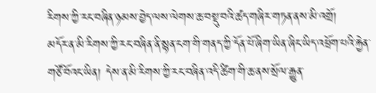རིགས་ཀྱི་རང་བཞིན་ཉམས་བྱེད་ལས་ལེགས་ཆ་བསྡུ་བའི་ཚད་གཞིར་གཏན་ནས་མི་འགྲོ།
མདོར་ན་མི་རིགས་ཀྱི་རང་བཞིན་ནི་སྙན་ངག་གི་གནད་ཀྱི་དོན་པོ་ཞིག་ཡིན་ཞིང་ཡིད་འཕྲོག་པའི་རྐྱེན་གཙོ་བོའང་ཡིན། དེས་ན་མི་རིགས་ཀྱི་རང་བཞིན་འདི་ཚིག་གི་ཆ་ནས་སྲོལ་རྒྱུན་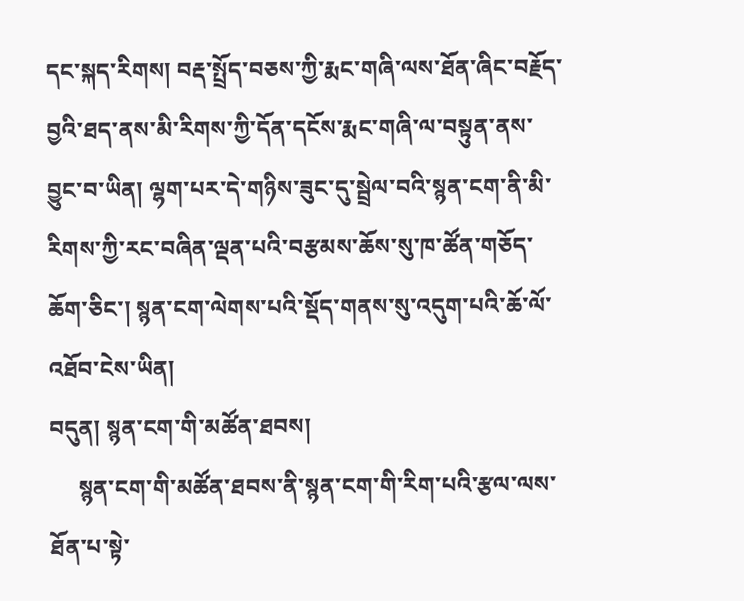དང་སྐད་རིགས། བརྡ་སྤྲོད་བཅས་ཀྱི་རྨང་གཞི་ལས་ཐོན་ཞིང་བརྗོད་བྱའི་ཐད་ནས་མི་རིགས་ཀྱི་དོན་དངོས་རྨང་གཞི་ལ་བསྟུན་ནས་བྱུང་བ་ཡིན། ལྷག་པར་དེ་གཉིས་ཟུང་དུ་སྦྲེལ་བའི་སྙན་ངག་ནི་མི་རིགས་ཀྱི་རང་བཞིན་ལྡན་པའི་བརྩམས་ཆོས་སུ་ཁ་ཚོན་གཅོད་ཆོག་ཅིང་། སྙན་ངག་ལེགས་པའི་སྡོད་གནས་སུ་འདུག་པའི་ཆོ་ལོ་འཐོབ་ངེས་ཡིན།
བདུན། སྙན་ངག་གི་མཚོན་ཐབས།
     སྙན་ངག་གི་མཚོན་ཐབས་ནི་སྙན་ངག་གི་རིག་པའི་རྩལ་ལས་ཐོན་པ་སྟེ་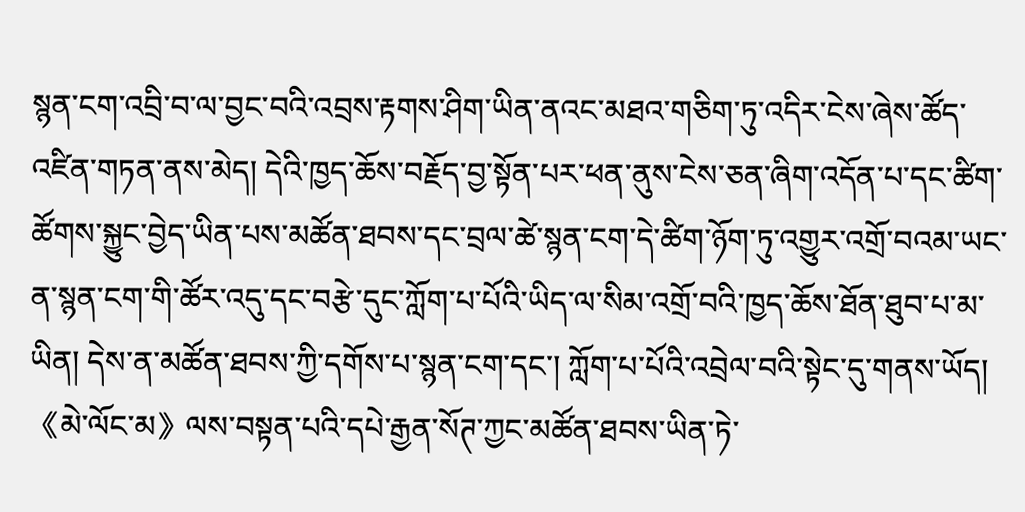སྙན་ངག་འབྲི་བ་ལ་བྱང་བའི་འབྲས་རྟགས་ཤིག་ཡིན་ནའང་མཐའ་གཅིག་ཏུ་འདིར་ངེས་ཞེས་ཚོད་འཛིན་གཏན་ནས་མེད། དེའི་ཁྱད་ཆོས་བརྗོད་བྱ་སྟོན་པར་ཕན་ནུས་ངེས་ཅན་ཞིག་འདོན་པ་དང་ཚིག་ཚོགས་སྐྱུང་བྱེད་ཡིན་པས་མཚོན་ཐབས་དང་བྲལ་ཚེ་སྙན་ངག་དེ་ཚིག་ཉོག་ཏུ་འགྱུར་འགྲོ་བའམ་ཡང་ན་སྙན་ངག་གི་ཚོར་འདུ་དང་བརྩེ་དུང་ཀློག་པ་པོའི་ཡིད་ལ་སིམ་འགྲོ་བའི་ཁྱད་ཆོས་ཐོན་ཐུབ་པ་མ་ཡིན། དེས་ན་མཚོན་ཐབས་ཀྱི་དགོས་པ་སྙན་ངག་དང་། ཀློག་པ་པོའི་འབྲེལ་བའི་སྟེང་དུ་གནས་ཡོད། 《མེ་ལོང་མ》ལས་བསྟན་པའི་དཔེ་རྒྱན་སོཊ་ཀྱང་མཚོན་ཐབས་ཡིན་ཏེ་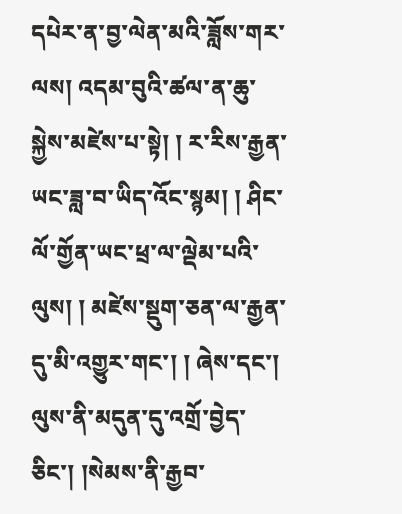དཔེར་ན་བྱ་ལེན་མའི་ཟློས་གར་ལས། འདམ་བུའི་ཚལ་ན་ཆུ་སྐྱེས་མཛེས་པ་སྟེ། ། ར་རིས་རྒྱན་ཡང་ཟླ་བ་ཡིད་འོང་སྙམ། ། ཤིང་ལོ་གྱོན་ཡང་ཕྲ་ལ་ལྡེམ་པའི་ལུས། ། མཛེས་སྡུག་ཅན་ལ་རྒྱན་དུ་མི་འགྱུར་གང་། ། ཞེས་དང་། ལུས་ནི་མདུན་དུ་འགྲོ་བྱེད་ཅིང་། །སེམས་ནི་རྒྱབ་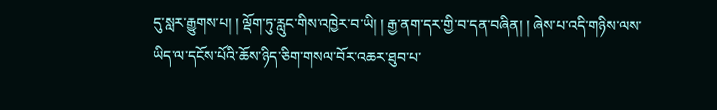དུ་སླར་རྒྱུགས་པ། ། ལྡོག་ཏུ་རླུང་གིས་འཁྱེར་བ་ཡི། ། རྒྱ་ནག་དར་གྱི་བ་དན་བཞིན། ། ཞེས་པ་འདི་གཉིས་ལས་ཡིད་ལ་དངོས་པོའི་ཆོས་ཉིད་ཅིག་གསལ་བོར་འཆར་ཐུབ་པ་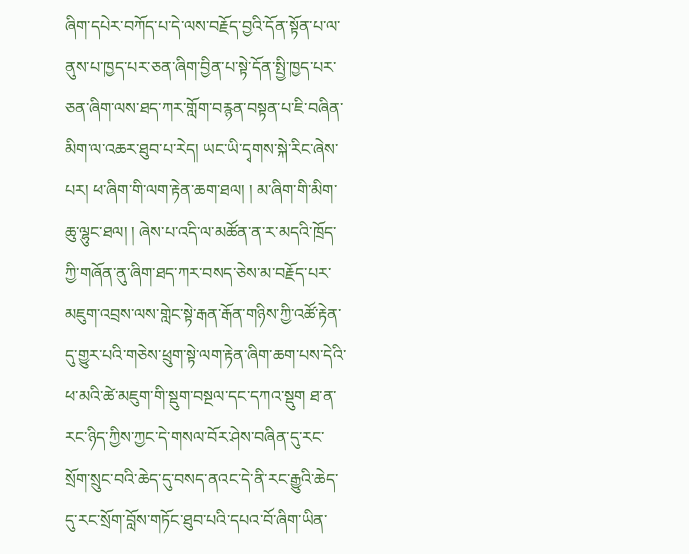ཞིག་དཔེར་བཀོད་པ་དེ་ལས་བརྗོད་བྱའི་དོན་སྟོན་པ་ལ་ནུས་པ་ཁྱད་པར་ཅན་ཞིག་བྱིན་པ་སྟེ་དོན་སྤྱི་ཁྱད་པར་ཅན་ཞིག་ལས་ཐད་ཀར་གློག་བརྙན་བསྟན་པ་ཇི་བཞིན་མིག་ལ་འཆར་ཐུབ་པ་རེད། ཡང་ཡི་དྭགས་སྐེ་རིང་ཞེས་པར། ཕ་ཞིག་གི་ལག་རྟེན་ཆག་ཐལ། ། མ་ཞིག་གི་མིག་ཆུ་ལྷུང་ཐལ། ། ཞེས་པ་འདི་ལ་མཚོན་ན་ར་མདའི་ཁྲོད་ཀྱི་གཞོན་ནུ་ཞིག་ཐད་ཀར་བསད་ཅེས་མ་བརྗོད་པར་མཇུག་འབྲས་ལས་གླེང་སྟེ་རྒན་རྒོན་གཉིས་ཀྱི་འཚོ་རྟེན་དུ་གྱུར་པའི་གཅེས་ཕྲུག་སྟེ་ལག་རྟེན་ཞིག་ཆག་པས་དེའི་ཕ་མའི་ཚེ་མཇུག་གི་སྡུག་བསྔལ་དང་དཀའ་སྡུག ཐ་ན་རང་ཉིད་ཀྱིས་ཀྱང་དེ་གསལ་བོར་ཤེས་བཞིན་དུ་རང་སྲོག་སྲུང་བའི་ཆེད་དུ་བསད་ནའང་དེ་ནི་རང་རྒྱུའི་ཆེད་དུ་རང་སྲོག་བློས་གཏོང་ཐུབ་པའི་དཔའ་བོ་ཞིག་ཡིན་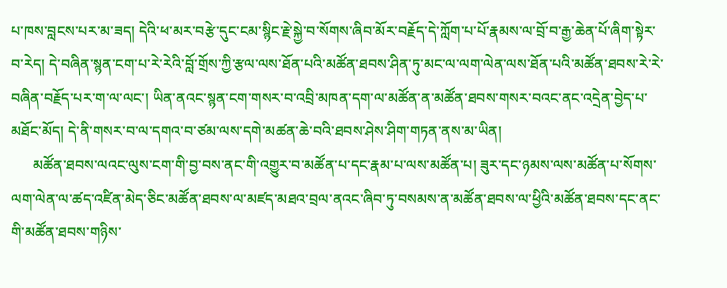པ་ཁས་བླངས་པར་མ་ཟད། དེའི་ཕ་མར་བརྩེ་དུང་ངམ་སྙིང་རྗེ་སྐྱེ་བ་སོགས་ཞིབ་མོར་བརྗོད་དེ་ཀློག་པ་པོ་རྣམས་ལ་བྲོ་བ་རྒྱ་ཆེན་པོ་ཞིག་སྟེར་བ་རེད། དེ་བཞིན་སྙན་ངག་པ་རེ་རེའི་བློ་གྲོས་ཀྱི་རྩལ་ལས་ཐོན་པའི་མཚོན་ཐབས་ཤིན་ཏུ་མང་ལ་ལག་ལེན་ལས་ཐོན་པའི་མཚོན་ཐབས་རེ་རེ་བཞིན་བརྗོད་པར་ག་ལ་ལང་། ཡིན་ནའང་སྙན་ངག་གསར་བ་འབྲི་མཁན་དག་ལ་མཚོན་ན་མཚོན་ཐབས་གསར་བའང་ནང་འདྲེན་བྱེད་པ་མཐོང་མོད། དེ་ནི་གསར་བ་ལ་དགའ་བ་ཙམ་ལས་དགེ་མཚན་ཆེ་བའི་ཐབས་ཤེས་ཤིག་གཏན་ནས་མ་ཡིན།
      མཚོན་ཐབས་ལའང་ལུས་ངག་གི་བྱ་བས་ནང་གི་འགྱུར་བ་མཚོན་པ་དང་རྣམ་པ་ལས་མཚོན་པ། ཟུར་དང་ཉམས་ལས་མཚོན་པ་སོགས་ལག་ལེན་ལ་ཚད་འཛིན་མེད་ཅིང་མཚོན་ཐབས་ལ་མཛད་མཐའ་བྲལ་ནའང་ཞིབ་ཏུ་བསམས་ན་མཚོན་ཐབས་ལ་ཕྱིའི་མཚོན་ཐབས་དང་ནང་གི་མཚོན་ཐབས་གཉིས་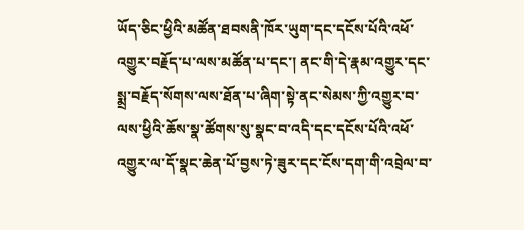ཡོད་ཅིང་ཕྱིའི་མཚོན་ཐབསནི་ཁོར་ཡུག་དང་དངོས་པོའི་འཕོ་འགྱུར་བརྗོད་པ་ལས་མཚོན་པ་དང་། ནང་གི་དེ་རྣམ་འགྱུར་དང་སྨྲ་བརྗོད་སོགས་ལས་ཐོན་པ་ཞིག་སྟེ་ནང་སེམས་ཀྱི་འགྱུར་བ་ལས་ཕྱིའི་ཆོས་སྣ་ཚོགས་སུ་སྣང་བ་འདི་དང་དངོས་པོའི་འཕོ་འགྱུར་ལ་དོ་སྣང་ཆེན་པོ་བྱས་ཏེ་ཟུར་དང་ངོས་དག་གི་འབྲེལ་བ་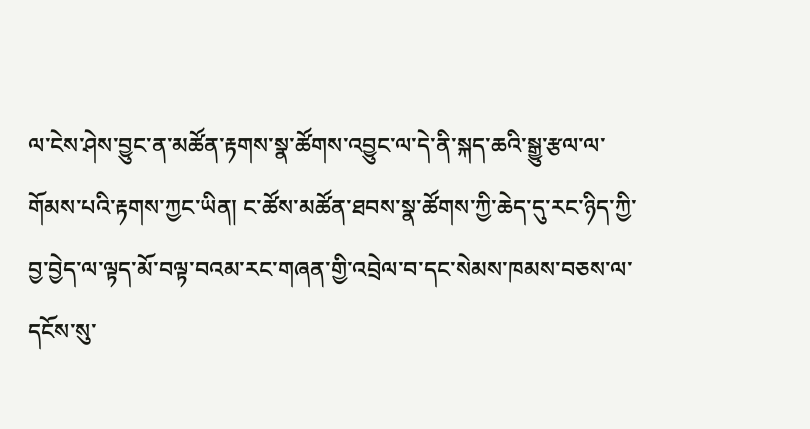ལ་ངེས་ཤེས་བྱུང་ན་མཚོན་རྟགས་སྣ་ཚོགས་འབྱུང་ལ་དེ་ནི་སྐད་ཆའི་སྒྱུ་རྩལ་ལ་གོམས་པའི་རྟགས་ཀྱང་ཡིན། ང་ཚོས་མཚོན་ཐབས་སྣ་ཚོགས་ཀྱི་ཆེད་དུ་རང་ཉིད་ཀྱི་བྱ་བྱེད་ལ་ལྟད་མོ་བལྟ་བའམ་རང་གཞན་གྱི་འབྲེལ་བ་དང་སེམས་ཁམས་བཅས་ལ་དངོས་སུ་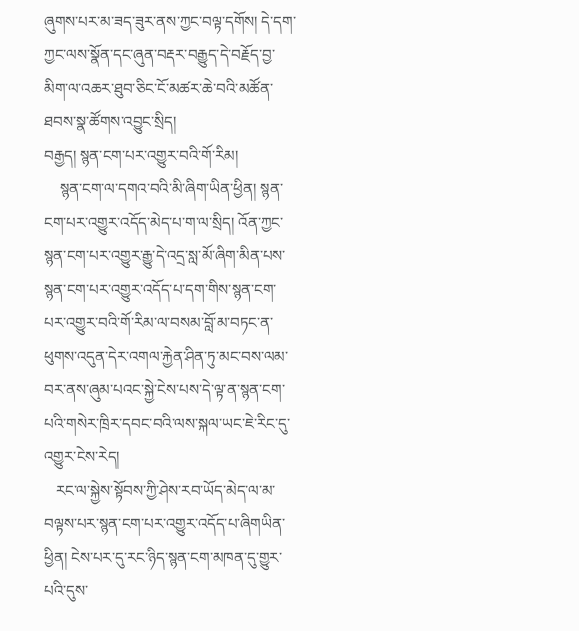ཞུགས་པར་མ་ཟད་ཟུར་ནས་ཀྱང་བལྟ་དགོས། དེ་དག་ཀྱང་ལས་སྣོན་དང་ཞུན་བརྡར་བརྒྱུད་དེ་བརྗོད་བྱ་མིག་ལ་འཆར་ཐུབ་ཅིང་ངོ་མཚར་ཆེ་བའི་མཚོན་ཐབས་སྣ་ཚོགས་འབྱུང་སྲིད།
བརྒྱད། སྙན་ངག་པར་འགྱུར་བའི་གོ་རིམ།
    སྙན་ངག་ལ་དགའ་བའི་མི་ཞིག་ཡིན་ཕྱིན། སྙན་ངག་པར་འགྱུར་འདོད་མེད་པ་ག་ལ་སྲིད། འོན་ཀྱང་སྙན་ངག་པར་འགྱུར་རྒྱུ་དེ་འདྲ་སླ་མོ་ཞིག་མིན་པས་སྙན་ངག་པར་འགྱུར་འདོད་པ་དག་གིས་སྙན་ངག་པར་འགྱུར་བའི་གོ་རིམ་ལ་བསམ་བློ་མ་བཏང་ན་ཕུགས་འདུན་དེར་འགལ་རྐྱེན་ཤིན་ཏུ་མང་བས་ལམ་བར་ནས་ཞུམ་པའང་སྐྱེ་ངེས་པས་དེ་ལྟ་ན་སྙན་ངག་པའི་གསེར་ཁྲིར་དབང་བའི་ལས་སྐལ་ཡང་ཇེ་རིང་དུ་འགྱུར་ངེས་རེད།
   རང་ལ་སྐྱེས་སྟོབས་ཀྱི་ཤེས་རབ་ཡོད་མེད་ལ་མ་བལྟས་པར་སྙན་ངག་པར་འགྱུར་འདོད་པ་ཞིགཡིན་ཕྱིན། ངེས་པར་དུ་རང་ཉིད་སྙན་ངག་མཁན་དུ་གྱུར་པའི་དུས་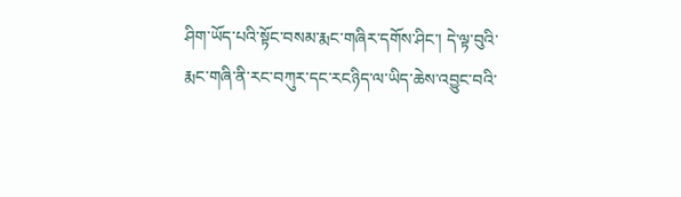ཤིག་ཡོད་པའི་སྟོང་བསམ་རྨང་གཞིར་དགོས་ཤིང་། དེ་ལྟ་བུའི་རྨང་གཞི་ནི་རང་བཀུར་དང་རངཉིད་ལ་ཡིད་ཆེས་འབྱུང་བའི་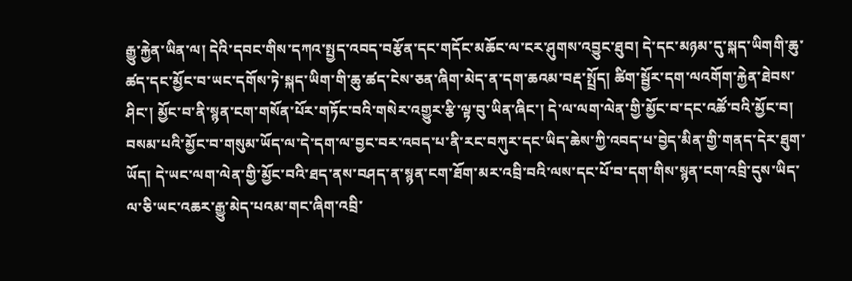རྒྱུ་རྐྱེན་ཡིན་ལ། དེའི་དབང་གིས་དཀའ་སྤྱད་འབད་བརྩོན་དང་གདོང་མཆོང་ལ་ངར་ཤུགས་འབྱུང་ཐུབ། དེ་དང་མཉམ་དུ་སྐད་ཡིགགི་ཆུ་ཚད་དང་མྱོང་བ་ཡང་དགོས་ཏེ་སྐད་ཡིག་གི་ཆུ་ཚད་ངེས་ཅན་ཞིག་མེད་ན་དག་ཆའམ་བརྡ་སྤྲོད། ཚིག་སྦྱོར་དག་ལའགོག་རྐྱེན་ཐེབས་ཤིང་། མྱོང་བ་ནི་སྙན་ངག་གསོན་པོར་གཏོང་བའི་གསེར་འགྱུར་རྩི་ལྟ་བུ་ཡིན་ཞིང་། དེ་ལ་ལག་ལེན་གྱི་མྱོང་བ་དང་འཚོ་བའི་མྱོང་བ། བསམ་པའི་མྱོང་བ་གསུམ་ཡོད་ལ་དེ་དག་ལ་བྱང་བར་འབད་པ་ནི་རང་བཀུར་དང་ཡིད་ཆེས་ཀྱི་འབད་པ་བྱེད་མིན་གྱི་གནད་དེར་ཐུག་ཡོད། དེ་ཡང་ལག་ལེན་གྱི་མྱོང་བའི་ཐད་ནས་བཤད་ན་སྙན་ངག་ཐོག་མར་འབྲི་བའི་ལས་དང་པོ་བ་དག་གིས་སྙན་ངག་འབྲི་དུས་ཡིད་ལ་ཅི་ཡང་འཆར་རྒྱུ་མེད་པའམ་གང་ཞིག་འབྲི་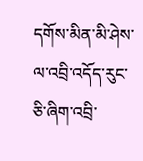དགོས་མིན་མི་ཤེས་ལ་འབྲི་འདོད་རུང་ཅི་ཞིག་འབྲི་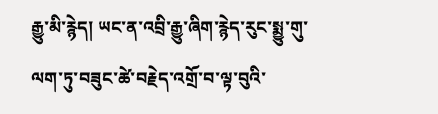རྒྱུ་མི་རྙེད། ཡང་ན་འབྲི་རྒྱུ་ཞིག་རྙེད་རུང་སྨྱུ་གུ་ལག་ཏུ་བཟུང་ཚེ་བརྗེད་འགྲོ་བ་ལྟ་བུའི་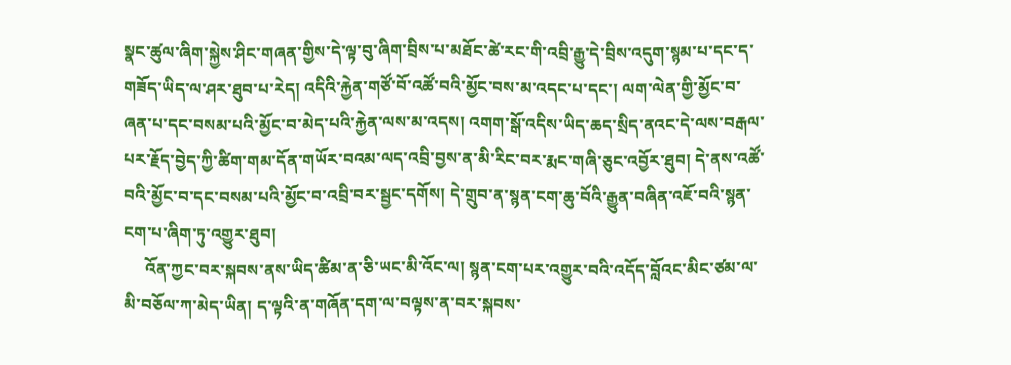སྣང་ཚུལ་ཞིག་སྐྱེས་ཤིང་གཞན་གྱིས་དེ་ལྟ་བུ་ཞིག་བྲིས་པ་མཐོང་ཚེ་རང་གི་འབྲི་རྒྱུ་དེ་བྲིས་འདུག་སྙམ་པ་དང་ད་གཟོད་ཡིད་ལ་ཤར་ཐུབ་པ་རེད། འདིའི་རྐྱེན་གཙོ་བོ་འཚོ་བའི་མྱོང་བས་མ་འདང་པ་དང་། ལག་ལེན་གྱི་མྱོང་བ་ཞན་པ་དང་བསམ་པའི་མྱོང་བ་མེད་པའི་རྐྱེན་ལས་མ་འདས། འགག་སྒོ་འདིས་ཡིད་ཆད་སྲིད་ནའང་དེ་ལས་བརྒལ་པར་རྗོད་བྱེད་ཀྱི་ཚིག་གམ་དོན་གཡོར་བའམ་ལད་འབྲི་བྱས་ན་མི་རིང་བར་རྨང་གཞི་ཅུང་འབྱོར་ཐུབ། དེ་ནས་འཚོ་བའི་མྱོང་བ་དང་བསམ་པའི་མྱོང་བ་འབྲི་བར་སྦྱང་དགོས། དེ་གྲུབ་ན་སྙན་ངག་ཆུ་བོའི་རྒྱུན་བཞིན་འཇོ་བའི་སྙན་ངག་པ་ཞིག་ཏུ་འགྱུར་ཐུབ།
     འོན་ཀྱང་བར་སྐབས་ནས་ཡིད་ཚིམ་ན་ཅི་ཡང་མི་འོང་ལ། སྙན་ངག་པར་འགྱུར་བའི་འདོད་བློའང་མིང་ཙམ་ལ་མི་བཅོལ་ཀ་མེད་ཡིན། ད་ལྟའི་ན་གཞོན་དག་ལ་བལྟས་ན་བར་སྐབས་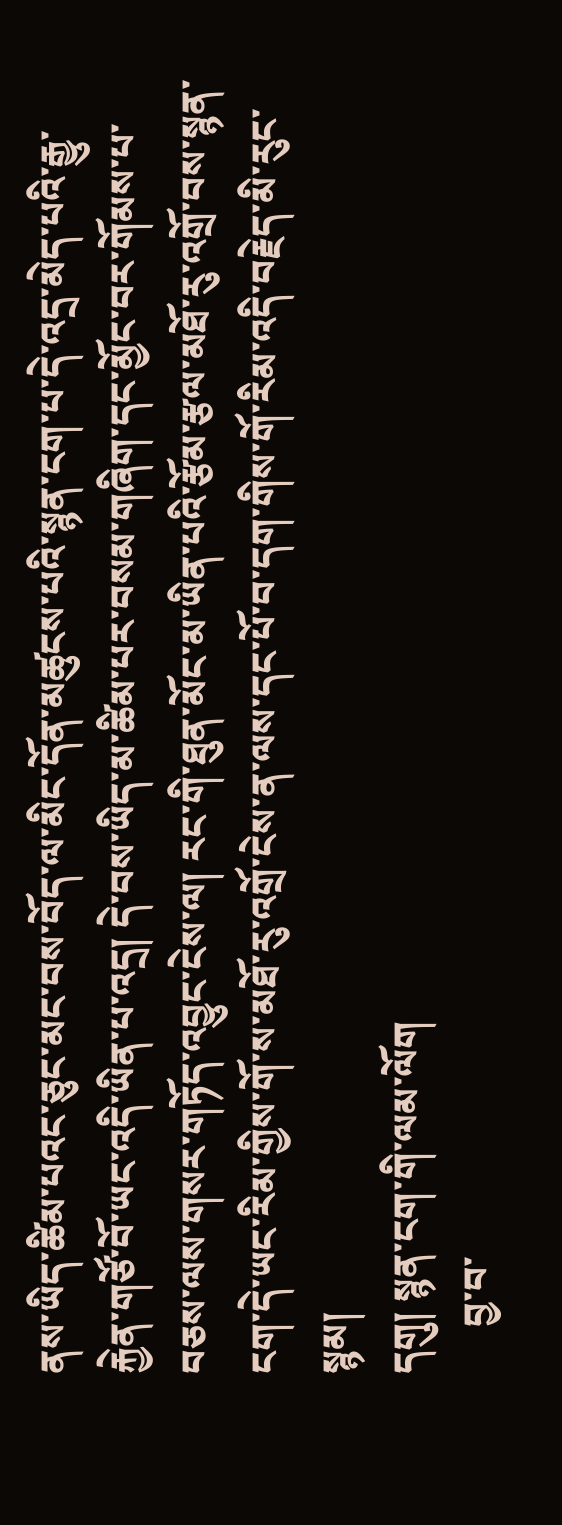ནས་ཡིད་ཚིམ་པའང་ཅུང་མང་བས་བོད་ལ་མིང་དོན་མཚུངས་པའི་སྙན་ངག་པ་དེ་འདྲ་མེད་པའི་རྒྱུ་རྐྱེན་གཙོ་བོ་ཡང་འདི་ཡིན་པ་འདྲ། དེ་བས་ཡིད་མ་ཚིམ་པར་བསམ་གཞིག་དང་མྱོང་བར་གོམས་པ་བཅས་ལས་གསར་གཏོད་འབྱུང་ངེས་ལ། རང་གི་ཐུན་མོང་མ་ཡིན་པའི་རྩོམ་རྩལ་མཐོ་རུ་འགྲོ་བས་སྙན་ངག་དེ་ཡང་རིམ་གྱིས་གོ་ས་མཐོ་རུ་འགྲོ་ངེས་ན་ལས་དང་པོ་བ་དག་གིས་གོ་རིམ་འདི་བརྗེད་མི་རུང་སྙམ།
དགུ། སྙན་ངག་གི་ལམ་ལོག
     བྱ་བ་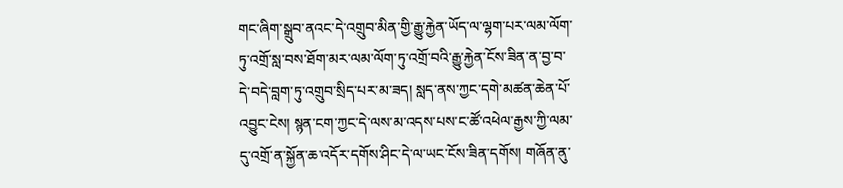གང་ཞིག་སྒྲུབ་ནའང་དེ་འགྲུབ་མིན་གྱི་རྒྱུ་རྐྱེན་ཡོད་ལ་ལྷག་པར་ལམ་ལོག་ཏུ་འགྲོ་སླ་བས་ཐོག་མར་ལམ་ལོག་ཏུ་འགྲོ་བའི་རྒྱུ་རྐྱེན་ངོས་ཟིན་ན་བྱ་བ་དེ་བདེ་བླག་ཏུ་འགྲུབ་སྲིད་པར་མ་ཟད། སླད་ནས་ཀྱང་དགེ་མཚན་ཆེན་པོ་འབྱུང་ངེས། སྙན་ངག་ཀྱང་དེ་ལས་མ་འདས་པས་ང་ཚོ་འཕེལ་རྒྱས་ཀྱི་ལམ་དུ་འགྲོ་ན་སྐྱོན་ཆ་འདོར་དགོས་ཤིང་དེ་ལ་ཡང་ངོས་ཟིན་དགོས། གཞོན་ནུ་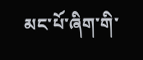མང་པོ་ཞིག་གི་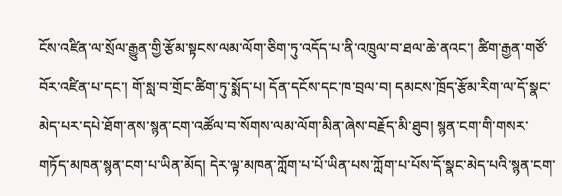ངོས་འཛིན་ལ་སྲོལ་རྒྱུན་གྱི་རྩོམ་སྟངས་ལམ་ལོག་ཅིག་ཏུ་འདོད་པ་ནི་འཁྲུལ་བ་ཐལ་ཆེ་ནའང་། ཚིག་རྒྱན་གཙོ་བོར་འཛིན་པ་དང་། གོ་སླ་བ་གྲོང་ཚིག་ཏུ་སྨོད་པ། དོན་དངོས་དང་ཁ་བྲལ་བ། དམངས་ཁྲོད་རྩོམ་རིག་ལ་དོ་སྣང་མེད་པར་དཔེ་ཐོག་ནས་སྙན་ངག་འཚོལ་བ་སོགས་ལམ་ལོག་མིན་ཞེས་བརྗོད་མི་ཐུབ། སྙན་ངག་གི་གསར་གཏོད་མཁན་སྙན་ངག་པ་ཡིན་མོད། དེར་ལྟ་མཁན་ཀློག་པ་པོ་ཡིན་པས་ཀློག་པ་པོས་དོ་སྣང་མེད་པའི་སྙན་ངག་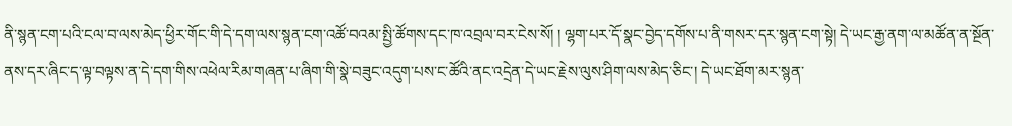ནི་སྙན་ངག་པའི་ངལ་བ་ལས་མེད་ཕྱིར་གོང་གི་དེ་དག་ལས་སྙན་ངག་འཚོ་བའམ་སྤྱི་ཚོགས་དང་ཁ་འབྲལ་བར་ངེས་སོ། ། ལྷག་པར་དོ་སྣང་བྱེད་དགོས་པ་ནི་གསར་དར་སྙན་ངག་སྟེ། དེ་ཡང་རྒྱ་ནག་ལ་མཚོན་ན་སྔོན་ནས་དར་ཞིང་ད་ལྟ་བལྟས་ན་དེ་དག་གིས་འཕེལ་རིམ་གཞན་པ་ཞིག་གི་སྣེ་བཟུང་འདུག་པས་ང་ཚོའི་ནང་འདྲེན་དེ་ཡང་རྗེས་ལུས་ཤིག་ལས་མེད་ཅིང་། དེ་ཡང་ཐོག་མར་སྙན་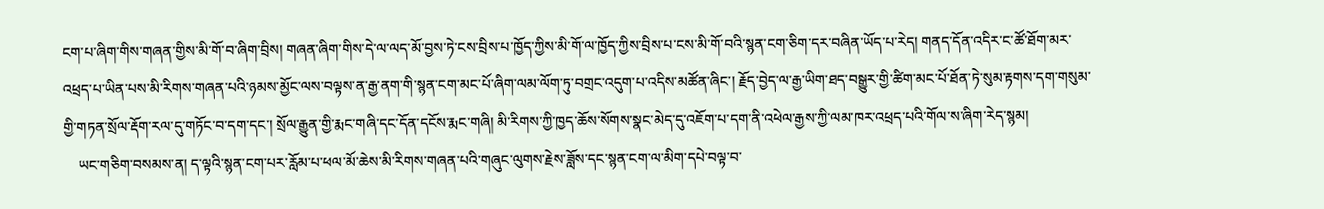ངག་པ་ཞིག་གིས་གཞན་གྱིས་མི་གོ་བ་ཞིག་བྲིས། གཞན་ཞིག་གིས་དེ་ལ་ལད་མོ་བྱས་ཏེ་ངས་བྲིས་པ་ཁྱོད་ཀྱིས་མི་གོ་ལ་ཁྱོད་ཀྱིས་བྲིས་པ་ངས་མི་གོ་བའི་སྙན་ངག་ཅིག་དར་བཞིན་ཡོད་པ་རེད། གནད་དོན་འདིར་ང་ཚོ་ཐོག་མར་འཕྲད་པ་ཡིན་པས་མི་རིགས་གཞན་པའི་ཉམས་མྱོང་ལས་བལྟས་ན་རྒྱ་ནག་གི་སྙན་ངག་མང་པོ་ཞིག་ལམ་ལོག་ཏུ་བགྲང་འདུག་པ་འདིས་མཚོན་ཞིང་། རྗོད་བྱེད་ལ་རྒྱ་ཡིག་ཐད་བསྒྱུར་གྱི་ཚིག་མང་པོ་ཐོན་ཏེ་སུམ་རྟགས་དག་གསུམ་གྱི་གཏན་སྲོལ་རྡོག་རལ་དུ་གཏོང་བ་དག་དང་། སྲོལ་རྒྱུན་གྱི་རྨང་གཞི་དང་དོན་དངོས་རྨང་གཞི། མི་རིགས་ཀྱི་ཁྱད་ཆོས་སོགས་སྣང་མེད་དུ་འཇོག་པ་དག་ནི་འཕེལ་རྒྱས་ཀྱི་ལམ་ཁར་འཕྲད་པའི་གོལ་ས་ཞིག་རེད་སྙམ།
    ཡང་གཅིག་བསམས་ན། ད་ལྟའི་སྙན་ངག་པར་རློམ་པ་ཕལ་མོ་ཆེས་མི་རིགས་གཞན་པའི་གཞུང་ལུགས་རྗེས་ཟློས་དང་སྙན་ངག་ལ་མིག་དཔེ་བལྟ་བ་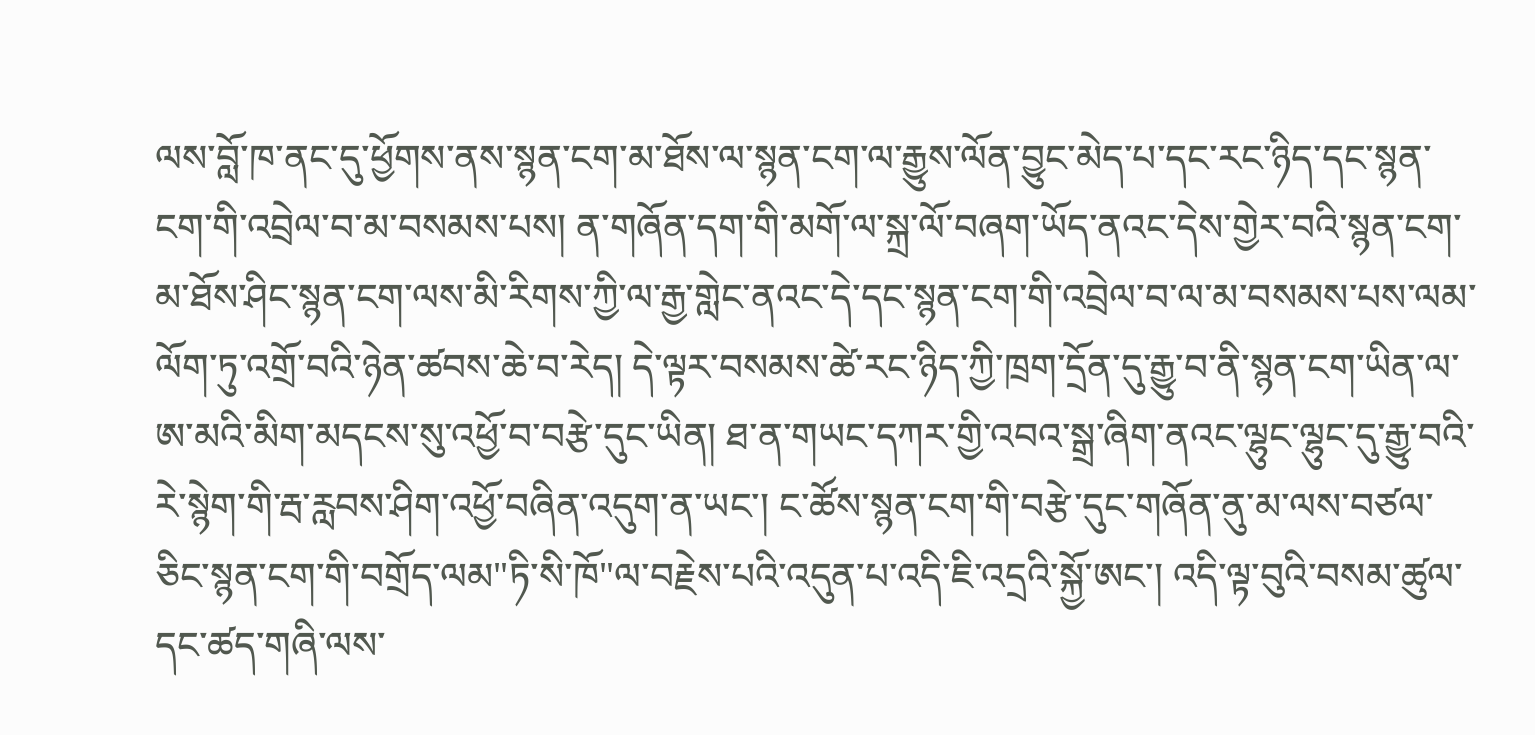ལས་བློ་ཁ་ནང་དུ་ཕྱོགས་ནས་སྙན་ངག་མ་ཐོས་ལ་སྙན་ངག་ལ་རྒྱུས་ལོན་བྱུང་མེད་པ་དང་རང་ཉིད་དང་སྙན་ངག་གི་འབྲེལ་བ་མ་བསམས་པས། ན་གཞོན་དག་གི་མགོ་ལ་སྐྲ་ལོ་བཞག་ཡོད་ནའང་དེས་གྱེར་བའི་སྙན་ངག་མ་ཐོས་ཤིང་སྙན་ངག་ལས་མི་རིགས་ཀྱི་ལ་རྒྱ་གླེང་ནའང་དེ་དང་སྙན་ངག་གི་འབྲེལ་བ་ལ་མ་བསམས་པས་ལམ་ལོག་ཏུ་འགྲོ་བའི་ཉེན་ཚབས་ཆེ་བ་རེད། དེ་ལྟར་བསམས་ཚེ་རང་ཉིད་ཀྱི་ཁྲག་དྲོན་དུ་རྒྱུ་བ་ནི་སྙན་ངག་ཡིན་ལ་ཨ་མའི་མིག་མདངས་སུ་འཕྱོ་བ་བརྩེ་དུང་ཡིན། ཐ་ན་གཡང་དཀར་གྱི་འབའ་སྒྲ་ཞིག་ནའང་ལྷུང་ལྷུང་དུ་རྒྱུ་བའི་རེ་སྙེག་གི་རྦ་རླབས་ཤིག་འཕྱོ་བཞིན་འདུག་ན་ཡང་། ང་ཚོས་སྙན་ངག་གི་བརྩེ་དུང་གཞོན་ནུ་མ་ལས་བཙལ་ཅིང་སྙན་ངག་གི་བགྲོད་ལམ"ཏི་སི་ཁོ"ལ་བརྗེས་པའི་འདུན་པ་འདི་ཇི་འདྲའི་སྐྱོ་ཨང་། འདི་ལྟ་བུའི་བསམ་ཚུལ་དང་ཚད་གཞི་ལས་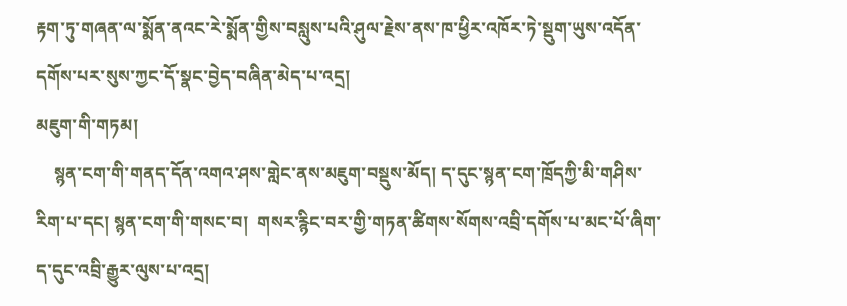རྟག་ཏུ་གཞན་ལ་སྨོན་ནའང་རེ་སྨོན་གྱིས་བསླུས་པའི་ཤུལ་རྗེས་ནས་ཁ་ཕྱིར་འཁོར་ཏེ་སྡུག་ཡུས་འདོན་དགོས་པར་སུས་ཀྱང་དོ་སྣང་བྱེད་བཞིན་མེད་པ་འདྲ།
མཇུག་གི་གཏམ།
    སྙན་ངག་གི་གནད་དོན་འགའ་ཤས་གླེང་ནས་མཇུག་བསྡུས་མོད། ད་དུང་སྙན་ངག་ཁྲོདཀྱི་མི་གཤིས་རིག་པ་དང། སྙན་ངག་གི་གསང་བ།  གསར་རྙིང་བར་གྱི་གཏན་ཚིགས་སོགས་འབྲི་དགོས་པ་མང་པོ་ཞིག་ད་དུང་འབྲི་རྒྱུར་ལུས་པ་འདྲ།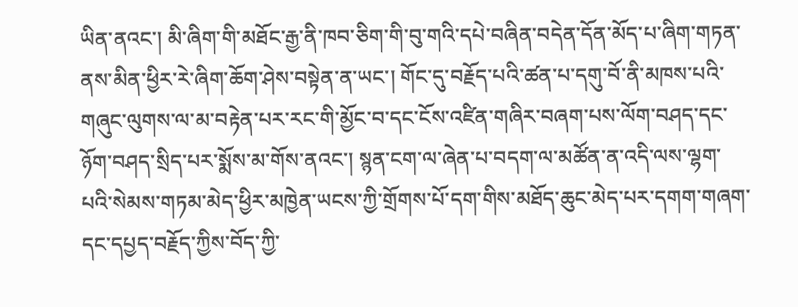ཡིན་ནའང་། མི་ཞིག་གི་མཐོང་རྒྱ་ནི་ཁབ་ཅིག་གི་བུ་གའི་དཔེ་བཞིན་བདེན་དོན་མོད་པ་ཞིག་གཏན་ནས་མིན་ཕྱིར་རེ་ཞིག་ཆོག་ཤེས་བསྟེན་ན་ཡང་། གོང་དུ་བརྗོད་པའི་ཚན་པ་དགུ་བོ་ནི་མཁས་པའི་གཞུང་ལུགས་ལ་མ་བརྟེན་པར་རང་གི་མྱོང་བ་དང་ངོས་འཛིན་གཞིར་བཞག་པས་ལོག་བཤད་དང་ཉོག་བཤད་སྲིད་པར་སྨོས་མ་གོས་ནའང་། སྙན་ངག་ལ་ཞེན་པ་བདག་ལ་མཚོན་ན་འདི་ལས་ལྷག་པའི་སེམས་གཏམ་མེད་ཕྱིར་མཁྱེན་ཡངས་ཀྱི་གྲོགས་པོ་དག་གིས་མཐོད་ཆུང་མེད་པར་དགག་གཞག་དང་དཔྱད་བརྗོད་ཀྱིས་བོད་ཀྱི་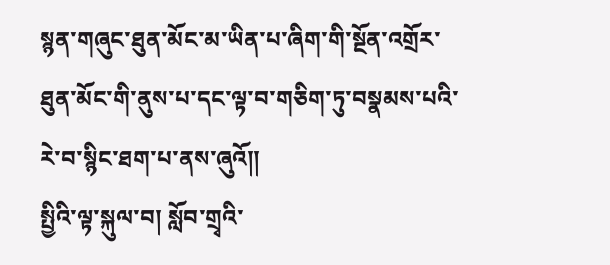སྙན་གཞུང་ཐུན་མོང་མ་ཡིན་པ་ཞིག་གི་སྔོན་འགྲོར་ཐུན་མོང་གི་ནུས་པ་དང་ལྟ་བ་གཅིག་ཏུ་བསྣམས་པའི་རེ་བ་སྙིང་ཐག་པ་ནས་ཞུའོ༎
སྤྱིའི་ལྟ་སྐུལ་བ། སློབ་གྲྭའི་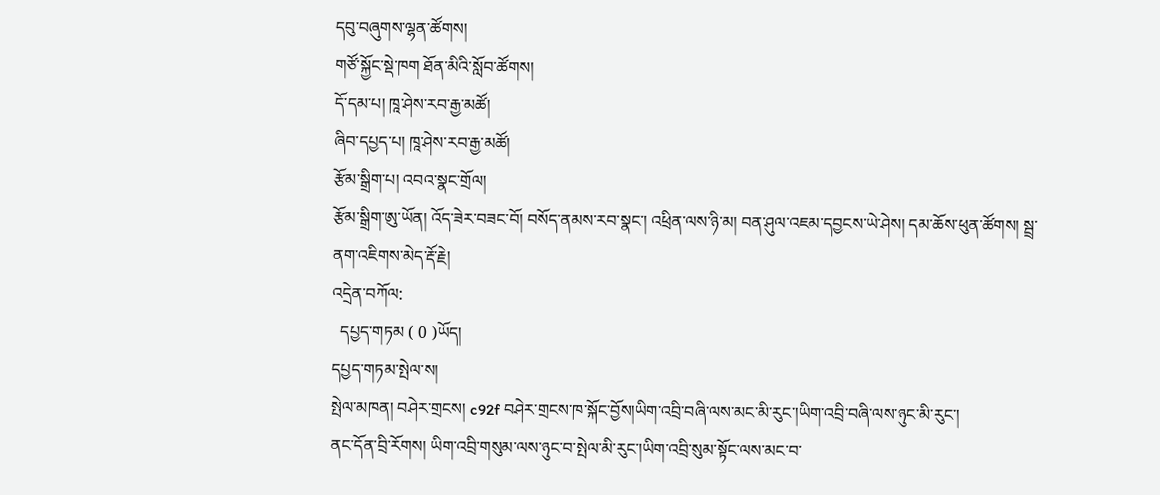དབུ་བཞུགས་ལྷན་ཚོགས།
གཙོ་སྐྱོང་སྡེ་ཁག ཐོན་མིའི་སློབ་ཚོགས།
དོ་དམ་པ། ཁཱ་ཤེས་རབ་རྒྱ་མཚོ།
ཞིབ་དཔྱད་པ། ཁཱ་ཤེས་རབ་རྒྱ་མཚོ།
རྩོམ་སྒྲིག་པ། འབའ་སྣང་གྲོལ།
རྩོམ་སྒྲིག་ཨུ་ཡོན། འོད་ཟེར་བཟང་བོ། བསོད་ནམས་རབ་སྣང་། འཕྲིན་ལས་ཉི་མ། བན་ཤུལ་འཇམ་དབྱངས་ཡེ་ཤེས། དམ་ཆོས་ཕུན་ཚོགས། སྦྲ་ནག་འཇིགས་མེད་རྡོ་རྗེ།
འདྲེན་བཀོལ:
  དཔྱད་གཏམ ( 0 )ཡོད།
དཔྱད་གཏམ་སྤེལ་ས།
སྤེལ་མཁན། བཤེར་གྲངས། c92f བཤེར་གྲངས་ཁ་སྐོང་བྱོས།ཡིག་འབྲི་བཞི་ལས་མང་མི་རུང་།ཡིག་འབྲི་བཞི་ལས་ཉུང་མི་རུང་།
ནང་དོན་བྲི་རོགས། ཡིག་འབྲི་གསུམ་ལས་ཉུང་བ་སྤེལ་མི་རུང་།ཡིག་འབྲི་སུམ་སྟོང་ལས་མང་བ་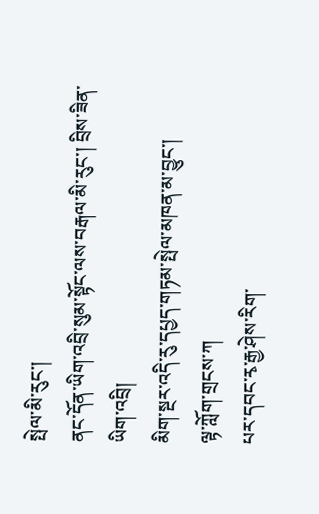སྤེལ་མི་རུང་།
ནང་དོན་ཡིག་འབྲི་སུམ་སྟོང་ལས་བརྒལ་མི་རུང་། བྲིས་ཟིན་ཡིག་འབྲི།
མིག་སྔར་འདི་རུ་དཔྱད་གཏམ་སྤེལ་མཁན་མ་བྱུང་།
ལྟ་ཀློག་གྲངས་ཀ
པར་དབང་རྭ་རྒྱ་ཤེས་རིག་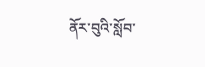ནོར་བུའི་སློབ་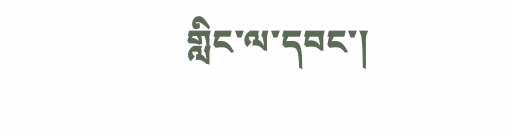གླིང་ལ་དབང་།